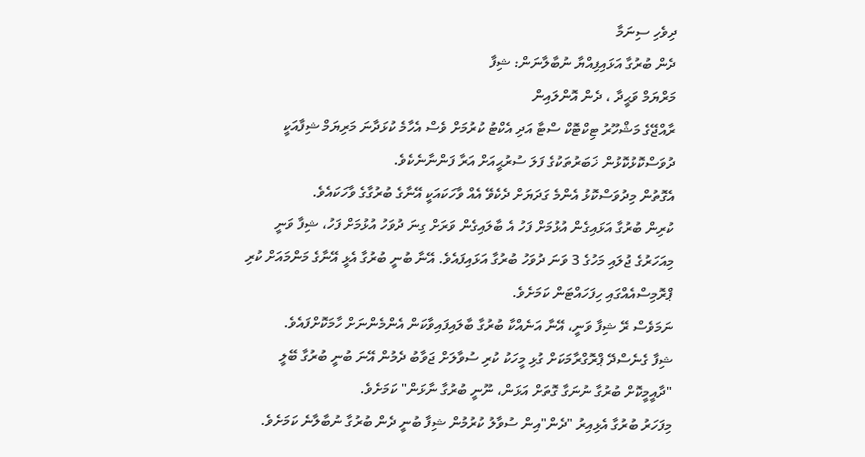ދިވެހި ސިނަމާ
ދެން ބުރުގާ އަޅައިފިއްޔާ ނުބާލާނަން: ޝިފާ
މަރްޔަމް ވަޙީދާ ، ދެން އޮންލައިން
ރާއްޖޭގެ މަޝްހޫރު ޓިކްޓޮކް ސްޓާ އަދި އެކްޓު ކުރުމަށް ވެސް އެހާމެ ކުޅަދާނަ މަރިޔަމް ޝިފާއަކީ ދުވަސްކޮޅުކޮޅުން ޚަބަރުތަކުގެ ފަލަ ސުރުޙީއަށް އަރާ ފަންނާނެކެވެ.
އެގޮތުން މިދުވަސްކޮޅު އެންމެ ގަދަޔަށް ދެކެވޭ އެއް ވާހަކައަކީ އޭނާގެ ބުރުގާގެ ވާހަކައެވެ.
ކުރިން ބުރުގާ އަޅައިގެން އުޅުމަށް ފަހު އެ ބާލައިގެން ވަރަށް ގިނަ ދުވަހު އުޅުމަށް ފަހު، ޝިފާ ވަނީ މިއަހަރުގެ ޖުލައި މަހުގެ 3 ވަނަ ދުވަހު ބުރުގާ އަޅައިފައެވެ. އޭނާ ބުނީ ބުރުގާ އެޅީ އޭނާގެ މަންމައަށް ކުރި ޕްރޮމިސްއެއްގައި ހިފަހައްޓަން ކަމަށެވެ.
ނަމަވެސް ރޭ ޝިފާ ވަނީ، އޭނާ އަނެއްކާ ބުރުގާ ބާލައިފައިވާކަން އެންމެންނަށް ހާމަކޮށްފައެވެ.
ޝިފާ ގެނެސްދޭ ޕްރޮގްރާމަކަށް ގުޅި މީހަކު ކުރި ސުވާލަށް ޖަވާބު ދެމުން އޭނަ ބުނީ ބުރުގާ ބޭލީ "ދާއީމީކޮށް ބުރުގާ ނުނަގާ ގޮތަށް އަޅަން، ނޫނީ ބުރުގާ ނާޅަން" ކަމަށެވެ.
މިފަހަރު ބުރުގާ އެޅިއިރު "ދެން"އިން ސުވާލު ކުރުމުން ޝިފާ ބުނީ ދެން ބުރުގާ ނުބާލާނެ ކަމަށެވެ.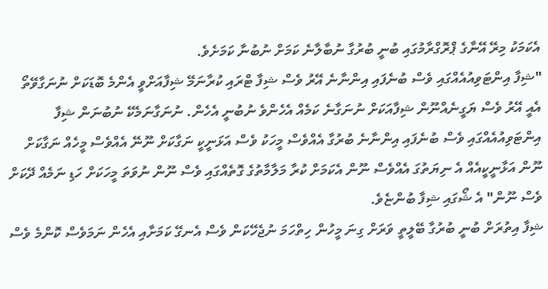އެކަމަކު މިރޭ އޭނާގެ ޕްރޮގްރާމުގައި ބުނީ ބުރުގާ ނުބާލާނެ ކަމަށް ނުބުނާ ކަމަށެވެ.
"ޝިފާ އިންޓަވިއުއެއްގައި ވެސް ބުނެފައި އިންނާނެ އޭރު ވެސް ޝިފާ ޓްރައި ކުރާނަމޭ ޝިފާއަށްވީ އެންމެ ބޮޑަކަށް ނުނަގާވޭތޯ އެއީ އޭރު ވެސް ޔަގީނެއްނޫން ޝިފާއަކަށް ނުނަގާނެ ކަމެއް އެހެންވެ ނުބުނީ އެހެން. ނުނަގާނަމެކޭ ނުބުނަން ޝިފާ އިންޓަވިއުއެއްގައި ވެސް ބުނެފައި އިންނާނެ ބުރުގާ އެއްވެސް މީހަކު ވެސް އަޅަނީކީ ނަގާކަށް ނޫނޭ އެއްވެސް މީހެއް ނަގާކަށް ނޫން އަޅާނީކީއެއް އެ ނިޔަތުގަ އެއްވެސް ނޫން އެކަމަށް ކުރާ މަލާމާތުގެ ގޮތެއްގައި ވެސް ނޫން ނުވަތަ މީހަކަށް ހަޑި ނަމެއް ދޭކަށް ވެސް ނޫން" އެ ޝޯގައި ޝިފާ ބުންޏެވެ.
ޝިފާ އިތުރަށް ބުނީ ބުރުގާ ބޭލީތީ ވަރަށް ގިނަ މީހުން ހިތްހަމަ ނުޖެހޭކަން ވެސް އެނގޭ ކަމަށާއި އެހެން ނަމަވެސް ކޮންމެ ވެސް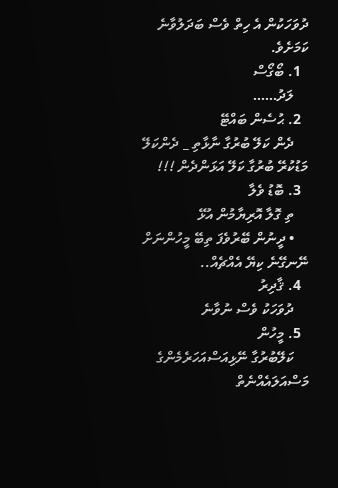ދުވަހަކުން އެ ހިތް ވެސް ބަދަލުވާނެ ކަމަށެވެ.
  1. ބޯގޯސް
    ލަދު……
  2. ޙުސެން ބައްޓޭ
    ދެން ކަލޭ ބުރުގާ ނާޅާތި _ ދެންކަލޭ މަޑުކުރޭ ބުރުގާ ކަލޭ އަޅަންދެން !!!
  3. ބޮޑު ވެލާ
    ތި ގޮލާ އޮރިޔާމުން އުޅޭ
    • ދީނުން ބޭރުވެފަ ތިބޭ މީހުންނަށް ނޭނގޭނެ ކިޔޭ އެއްޗެއް..
  4. ޤާދިރު
    ދުވަހަކު ވެސް ނުވާނެ
  5. މީހުން
    ކަލޭބުރުގާ ނޭޅިއަސްއަހަރެމެންގެ މަސްއަލައެއްނެތް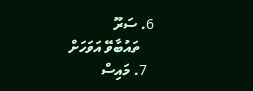6. ސަރޫ
    ތައުބާވޭ އަވަހަށް
  7. މައިސް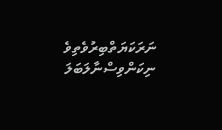ނަރަކަޔަތްބިރުވެތިވެ ނިކަންވިސްނާލަބަލަ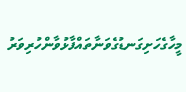މީހާގެހަށިގަނޑުގެވަނާތައްފާޅުވާންހުރިވަރު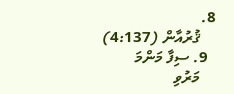8.
    ޤުރުއާން (4:137)
  9. ސިފާ މަންމަ
    މަރުވި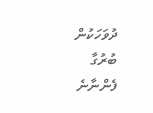ދުވަހަކުން ބުރުގާ ފެންނާނެ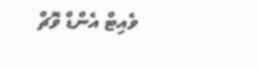ވެއިޓް އެންޑް ވޮޗް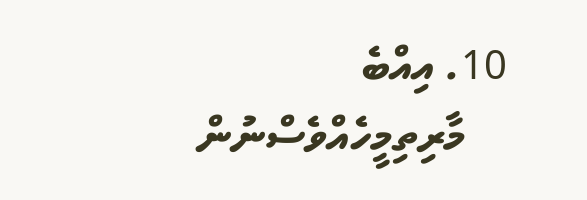10. އިއްބެ
    މާރިތިމީހެއްވެސްނުން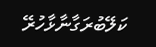ކަލޭބުރަގާނާޅާހުރޭ